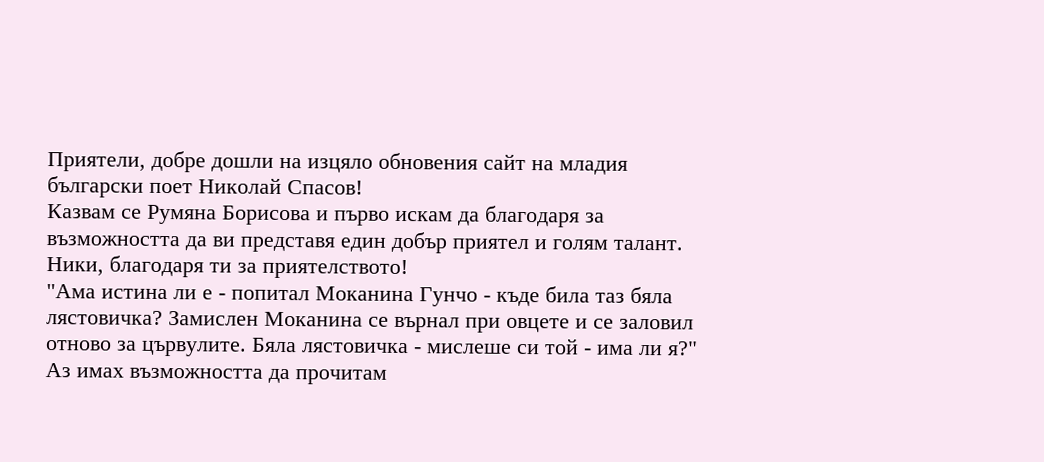Приятели, добре дошли на изцяло обновения сайт на младия български поет Николай Спасов!
Казвам се Румяна Борисова и първо искам да благодаря за възможността да ви представя един добър приятел и голям талант. Ники, благодаря ти за приятелството!
"Ама истина ли е - попитал Моканина Гунчо - къде била таз бяла лястовичка? Замислен Моканина се върнал при овцете и се заловил отново за цървулите. Бяла лястовичка - мислеше си той - има ли я?"
Аз имах възможността да прочитам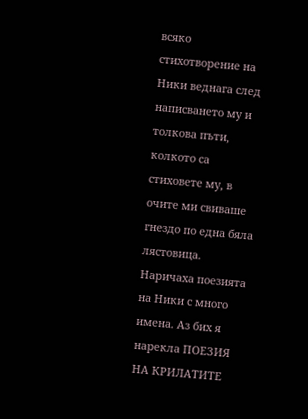всяко стихотворение на Ники веднага след написването му и толкова пъти, колкото са стиховете му, в очите ми свиваше гнездо по една бяла лястовица.
Наричаха поезията на Ники с много имена. Аз бих я нарекла ПОЕЗИЯ НА КРИЛАТИТЕ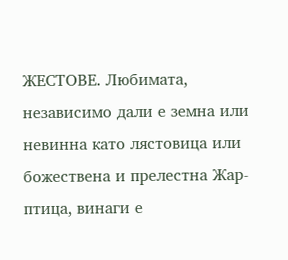ЖЕСТОВЕ. Любимата, независимо дали е земна или невинна като лястовица или божествена и прелестна Жар-птица, винаги е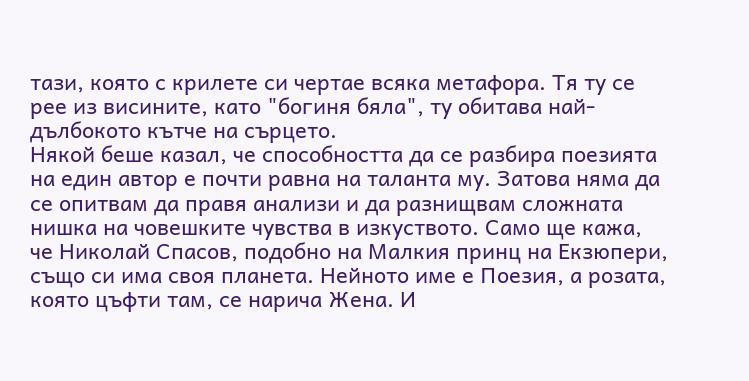тази, която с крилете си чертае всяка метафора. Тя ту се рее из висините, като "богиня бяла", ту обитава най-дълбокото кътче на сърцето.
Някой беше казал, че способността да се разбира поезията на един автор е почти равна на таланта му. Затова няма да се опитвам да правя анализи и да разнищвам сложната нишка на човешките чувства в изкуството. Само ще кажа, че Николай Спасов, подобно на Малкия принц на Екзюпери, също си има своя планета. Нейното име е Поезия, а розата, която цъфти там, се нарича Жена. И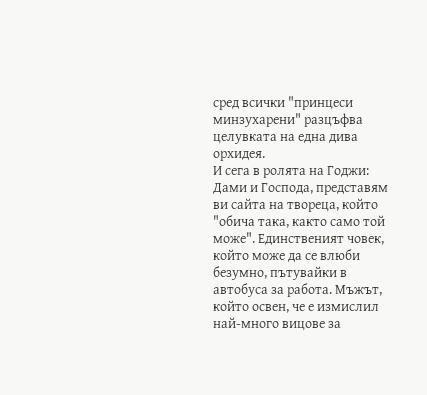сред всички "принцеси минзухарени" разцъфва целувката на една дива орхидея.
И сега в ролята на Годжи:
Дами и Господа, представям ви сайта на твореца, който "обича така, както само той може". Единственият човек, който може да се влюби безумно, пътувайки в автобуса за работа. Мъжът, който освен, че е измислил най-много вицове за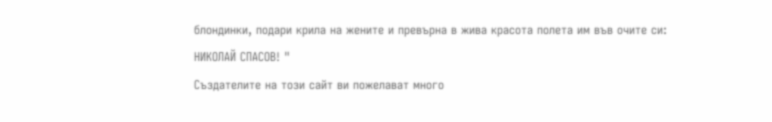блондинки, подари крила на жените и превърна в жива красота полета им във очите си:
НИКОЛАЙ СПАСОВ! "
Създателите на този сайт ви пожелават много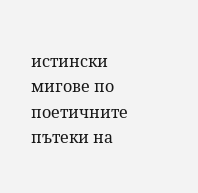истински мигове по поетичните пътеки на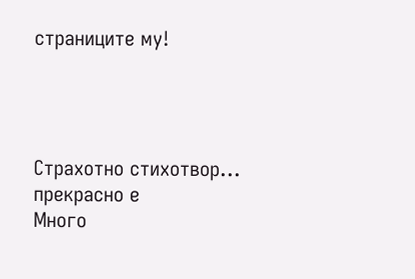страниците му!




Страхотно стихотвор...
прекрасно е
Много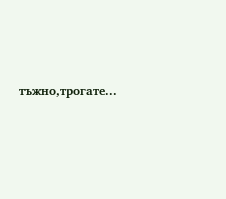тъжно,трогате...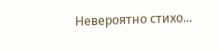Невероятно стихо...